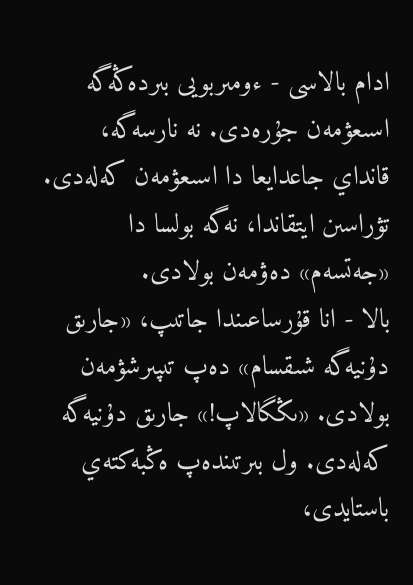ادام بالاسى - ءومىربويى بىردەڭەگە اسىعۋمەن جۇرەدى. نە نارسەگە، قانداي جاعدايعا دا اسىعۋمەن كەلەدى. تۋراسىن ايتقاندا، نەگە بولسا دا «جەتسەم» دەۋمەن بولادى.
بالا - انا قۇرساعىندا جاتىپ، «جارىق دۇنيەگە شىقسام» دەپ تىپىرشۋمەن بولادى. «ىڭگالاپ!» جارىق دۇنيەگە كەلەدى. ول بىرتىندەپ ەڭبەكتەي باستايدى،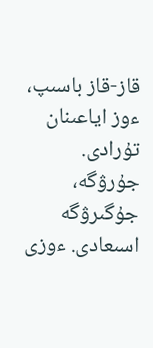قاز-قاز باسىپ، ءوز اياعىنان تۇرادى. جۇرۋگە، جۇگىرۋگە اسىعادى. ءوزى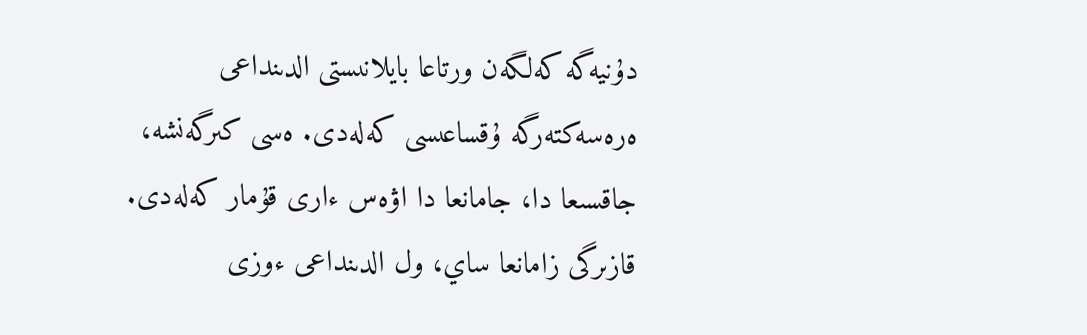دۇنيەگە كەلگەن ورتاعا بايلانىستى الدىنداعى ەرەسەكتەرگە ۇقساعىسى كەلەدى. ەسى كىرگەنشە، جاقسىعا دا، جامانعا دا اۋەس ءارى قۇمار كەلەدى.
قازىرگى زامانعا ساي، ول الدىنداعى ءوزى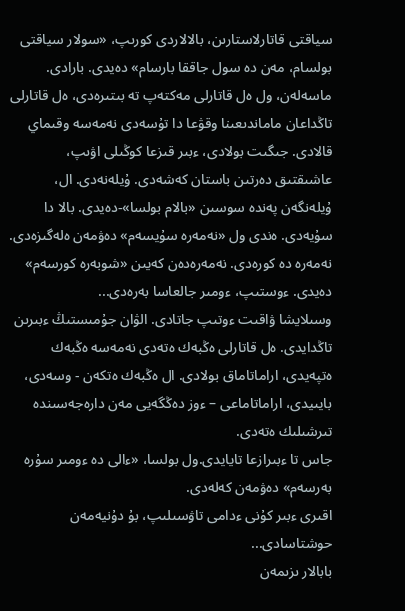سياقتى قاتارلاستارىن، بالالاردى كورىپ، «سولار سياقتى بولسام، مەن دە سول جاققا بارسام» دەيدى. بارادى. ماسەلەن، ول ەل قاتارلى مەكتەپ تە بىتىرەدى، ەل قاتارلى تاڭداعان ماماندىعىنا وقۋعا دا تۇسەدى نەمەسە وقىماي قالادى. جىگىت بولادى، ءبىر قىزعا كوڭىلى اۋىپ، عاشىقتىق دەرتىن باستان كەشەدى. ۇيلەنەدى. ال، ۇيلەنگەن پەندە سوسىن «بالام بولسا»-دەيدى. بالا دا سۇيەدى. ەندى ول «نەمەرە سۇيسەم» دەۋمەن ەلەگىزەدى. نەمەرە دە كورەدى. نەمەرەدەن كەيىن «شوبەرە كورسەم» دەيدى. ءوستىپ، ءومىر جالعاسا بەرەدى...
وسىلايشا ۋاقىت ءوتىپ جاتادى. الۋان جۇمىستىڭ ءبىرىن تاڭدايدى. ەل قاتارلى ەڭبەك ەتەدى نەمەسە ەڭبەك ەتپەيدى، اراماتاماق بولادى. ال ەڭبەك ەتكەن - وسەدى، بايىيدى، اراماتاماعى – ءوز دەڭگەيى مەن دارەجەسىندە تىرشىلىك ەتەدى.
جاس تا ءبىرازعا تايايدى.ول بولسا، «ءالى دە ءومىر سۇرە بەرسەم» دەۋمەن كەلەدى.
اقىرى ءبىر كۇنى ءدامى تاۋسىلىپ، بۇ دۇنيەمەن حوشتاسادى...
بابالار ىزىمەن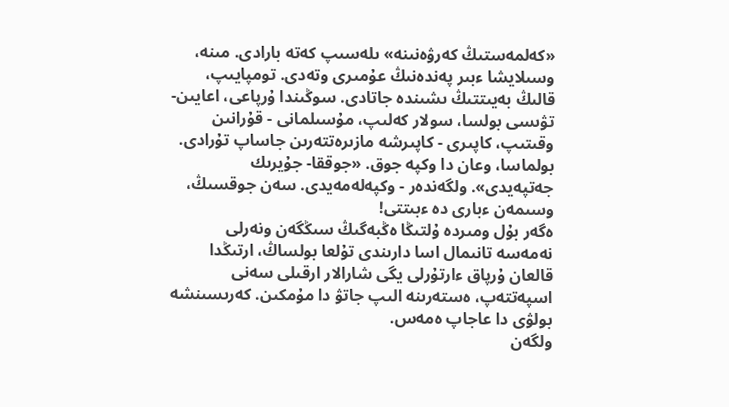«كەلمەستىڭ كەرۋەنىنە» ىلەسىپ كەتە بارادى. مىنە، وسىلايشا ءبىر پەندەنىڭ عۇمىرى وتەدى. تومپايىپ، قالىڭ بەيىتتىڭ ىشىندە جاتادى. سوڭىندا ۇرپاعى، اعايىن-تۋىسى بولسا، سولار كەلىپ، مۇسىلمانى - قۇرانىن وقىتىپ، كاپىرى - كاپىرشە مازىرەتتەرىن جاساپ تۇرادى. بولماسا، وعان دا وكپە جوق. «جوققا- جۇيرىك جەتپەيدى». ولگەندەر - وكپەلەمەيدى. سەن جوقسىڭ، وسىمەن ءبارى دە ءبىتتى!
ەگەر بۇل ومىردە ۇلتىڭا ەڭبەگىڭ سىڭگەن ونەرلى نەمەسە تانىمال اسا دارىندى تۇلعا بولساڭ، ارتىڭدا قالعان ۇرپاق ءارتۇرلى يگى شارالار ارقىلى سەنى اسپەتتەپ، ەستەرىنە الىپ جاتۋ دا مۇمكىن. كەرىسىنشە بولۋى دا عاجاپ ەمەس.
ولگەن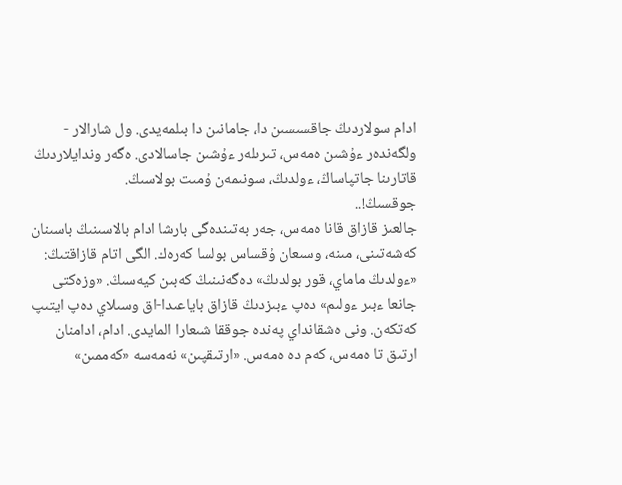ادام سولاردىڭ جاقسىسىن دا، جامانىن دا بىلمەيدى. ول شارالار - ولگەندەر ءۇشىن ەمەس، تىرىلەر ءۇشىن جاسالادى. ەگەر وندايلاردىڭ قاتارىنا جاتپاساڭ، ءولدىڭ، سونىمەن ۇمىت بولاسىڭ.
جوقسىڭ!..
جالعىز قازاق قانا ەمەس، جەر بەتىندەگى بارشا ادام بالاسىنىڭ باسىنان كەشەتىنى، مىنە، وسىعان ۇقساس بولسا كەرەك. الگى اتام قازاقتىڭ: «ءولدىڭ ماماي، قور بولدىڭ» دەگەنىنىڭ كەبىن كيەسىڭ. «وزەكتى جانعا ءبىر ءولىم» دەپ ءبىزدىڭ قازاق باياعىدا-اق وسىلاي دەپ ايتىپ كەتكەن. ونى ەشقانداي پەندە جوققا شىعارا المايدى. ادام، ادامنان ارتىق تا ەمەس، كەم دە ەمەس. «ارتىقپىن» نەمەسە «كەممىن»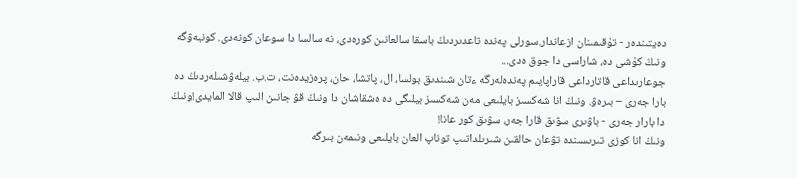دەيتىندەر - تۇقىمىنان ازعاندار.سورلى پەندە تاعدىردىڭ باسقا سالعانىن كورەدى، نە سالسا دا سوعان كونەدى. كونبەۋگە ونىڭ كۇشى دە، شاراسى دا جوق ەدى...
جوعارىداعى قاتارداعى قاراپايىم پەندەلەرگە ءتان شىندىق بولسا، ال، پاتشا، حان، پرەزيدەنت، ت.ب. بيلەۋشىلەردىڭ دە بارا جەرى – بىرەۋ. ونىڭ انا شەكسىز بايلىعى مەن شەكسىز بيلىگى دە ەشقاشان دا ونىڭ قۋ جانىن الىپ قالا المايدى!ونىڭ دا بارار جەرى - باۋىرى سۋىق قارا جەر، سۋىق كور عانا!
ونىڭ انا كوزى تىرىسىندە تۋعان حالقىن شىرىلداتىپ توناپ العان بايلىعى ونىمەن بىرگە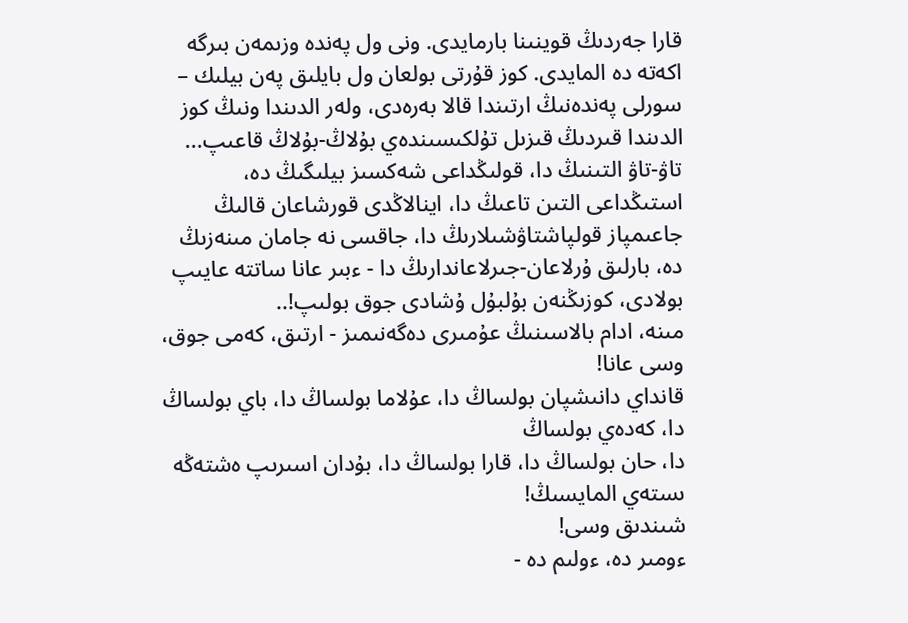قارا جەردىڭ قوينىنا بارمايدى. ونى ول پەندە وزىمەن بىرگە اكەتە دە المايدى. كوز قۇرتى بولعان ول بايلىق پەن بيلىك – سورلى پەندەنىڭ ارتىندا قالا بەرەدى، ولەر الدىندا ونىڭ كوز الدىندا قىردىڭ قىزىل تۇلكىسىندەي بۇلاڭ-بۇلاڭ قاعىپ...
تاۋ-تاۋ التىنىڭ دا، قولىڭداعى شەكسىز بيلىگىڭ دە، استىڭداعى التىن تاعىڭ دا، اينالاڭدى قورشاعان قالىڭ جاعىمپاز قولپاشتاۋشىلارىڭ دا، جاقسى نە جامان مىنەزىڭ دە، بارلىق ۇرلاعان-جىرلاعاندارىڭ دا - ءبىر عانا ساتتە عايىپ بولادى، كوزىڭنەن بۇلبۇل ۇشادى جوق بولىپ!..
مىنە، ادام بالاسىنىڭ عۇمىرى دەگەنىمىز - ارتىق، كەمى جوق، وسى عانا!
قانداي دانىشپان بولساڭ دا، عۇلاما بولساڭ دا، باي بولساڭ دا، كەدەي بولساڭ
دا، حان بولساڭ دا، قارا بولساڭ دا، بۇدان اسىرىپ ەشتەڭە ىستەي المايسىڭ!
شىندىق وسى!
ءومىر دە، ءولىم دە -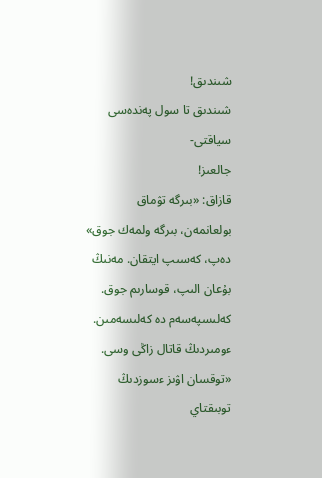شىندىق!
شىندىق تا سول پەندەسى سياقتى-
جالعىز!
قازاق: «بىرگە تۋماق بولعانمەن، بىرگە ولمەك جوق» دەپ، كەسىپ ايتقان. مەنىڭ
بۇعان الىپ، قوسارىم جوق. كەلىسپەسەم دە كەلىسەمىن. ءومىردىڭ قاتال زاڭى وسى.
«توقسان اۋىز ءسوزدىڭ توبىقتاي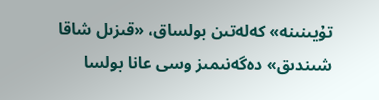تۇيىنىنە» كەلەتىن بولساق، «قىزىل شاقا شىندىق» دەگەنىمىز وسى عانا بولسا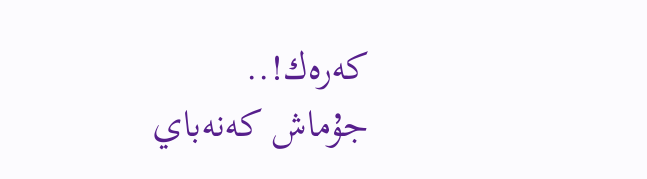كەرەك!..
جۇماش كەنەباي